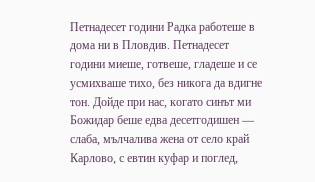Петнадесет години Радка работеше в дома ни в Пловдив. Петнадесет години миеше, готвеше, гладеше и се усмихваше тихо, без никога да вдигне тон. Дойде при нас, когато синът ми Божидар беше едва десетгодишен — слаба, мълчалива жена от село край Карлово, с евтин куфар и поглед,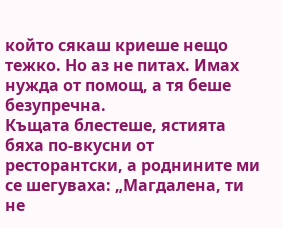който сякаш криеше нещо тежко. Но аз не питах. Имах нужда от помощ, а тя беше безупречна.
Къщата блестеше, ястията бяха по-вкусни от ресторантски, а роднините ми се шегуваха: „Магдалена, ти не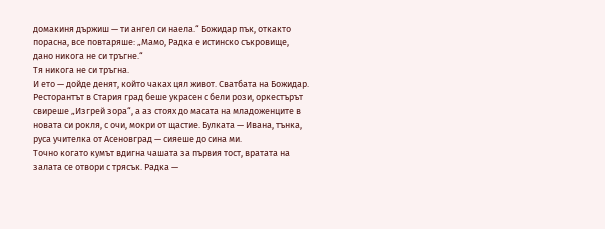домакиня държиш — ти ангел си наела.“ Божидар пък, откакто порасна, все повтаряше: „Мамо, Радка е истинско съкровище, дано никога не си тръгне.“
Тя никога не си тръгна.
И ето — дойде денят, който чаках цял живот. Сватбата на Божидар. Ресторантът в Стария град беше украсен с бели рози, оркестърът свиреше „Изгрей зора“, а аз стоях до масата на младоженците в новата си рокля, с очи, мокри от щастие. Булката — Ивана, тънка, руса учителка от Асеновград — сияеше до сина ми.
Точно когато кумът вдигна чашата за първия тост, вратата на залата се отвори с трясък. Радка —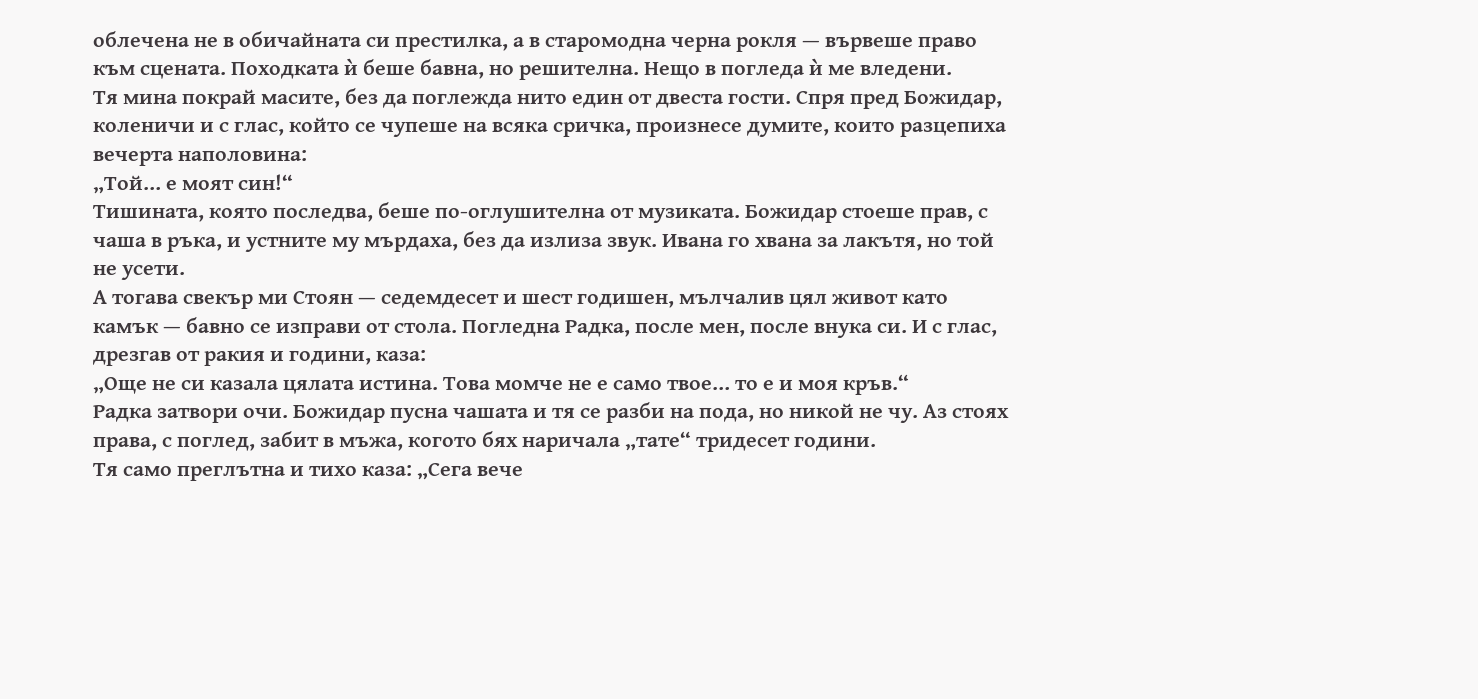облечена не в обичайната си престилка, а в старомодна черна рокля — вървеше право към сцената. Походката ѝ беше бавна, но решителна. Нещо в погледа ѝ ме вледени.
Тя мина покрай масите, без да поглежда нито един от двеста гости. Спря пред Божидар, коленичи и с глас, който се чупеше на всяка сричка, произнесе думите, които разцепиха вечерта наполовина:
„Той… е моят син!“
Тишината, която последва, беше по-оглушителна от музиката. Божидар стоеше прав, с чаша в ръка, и устните му мърдаха, без да излиза звук. Ивана го хвана за лакътя, но той не усети.
А тогава свекър ми Стоян — седемдесет и шест годишен, мълчалив цял живот като камък — бавно се изправи от стола. Погледна Радка, после мен, после внука си. И с глас, дрезгав от ракия и години, каза:
„Още не си казала цялата истина. Това момче не е само твое… то е и моя кръв.“
Радка затвори очи. Божидар пусна чашата и тя се разби на пода, но никой не чу. Аз стоях права, с поглед, забит в мъжа, когото бях наричала „тате“ тридесет години.
Тя само преглътна и тихо каза: „Сега вече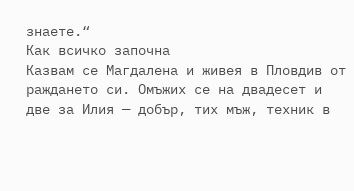знаете.“
Как всичко започна
Казвам се Магдалена и живея в Пловдив от раждането си. Омъжих се на двадесет и две за Илия — добър, тих мъж, техник в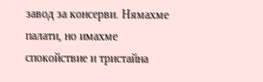завод за консерви. Нямахме палати, но имахме спокойствие и тристайна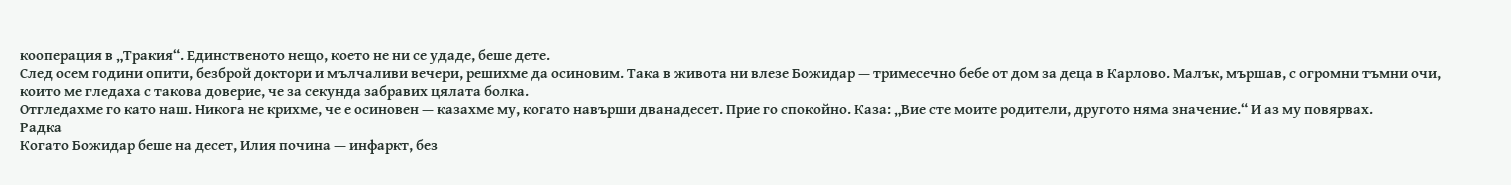кооперация в „Тракия“. Единственото нещо, което не ни се удаде, беше дете.
След осем години опити, безброй доктори и мълчаливи вечери, решихме да осиновим. Така в живота ни влезе Божидар — тримесечно бебе от дом за деца в Карлово. Малък, мършав, с огромни тъмни очи, които ме гледаха с такова доверие, че за секунда забравих цялата болка.
Отгледахме го като наш. Никога не крихме, че е осиновен — казахме му, когато навърши дванадесет. Прие го спокойно. Каза: „Вие сте моите родители, другото няма значение.“ И аз му повярвах.
Радка
Когато Божидар беше на десет, Илия почина — инфаркт, без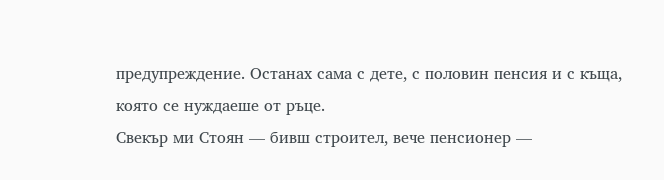предупреждение. Останах сама с дете, с половин пенсия и с къща, която се нуждаеше от ръце.
Свекър ми Стоян — бивш строител, вече пенсионер —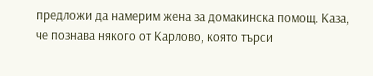предложи да намерим жена за домакинска помощ. Каза, че познава някого от Карлово, която търси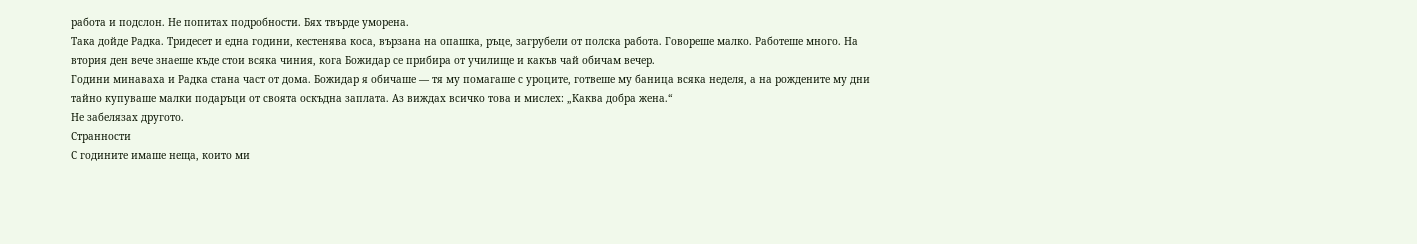работа и подслон. Не попитах подробности. Бях твърде уморена.
Така дойде Радка. Тридесет и една години, кестенява коса, вързана на опашка, ръце, загрубели от полска работа. Говореше малко. Работеше много. На втория ден вече знаеше къде стои всяка чиния, кога Божидар се прибира от училище и какъв чай обичам вечер.
Години минаваха и Радка стана част от дома. Божидар я обичаше — тя му помагаше с уроците, готвеше му баница всяка неделя, а на рождените му дни тайно купуваше малки подаръци от своята оскъдна заплата. Аз виждах всичко това и мислех: „Каква добра жена.“
Не забелязах другото.
Странности
С годините имаше неща, които ми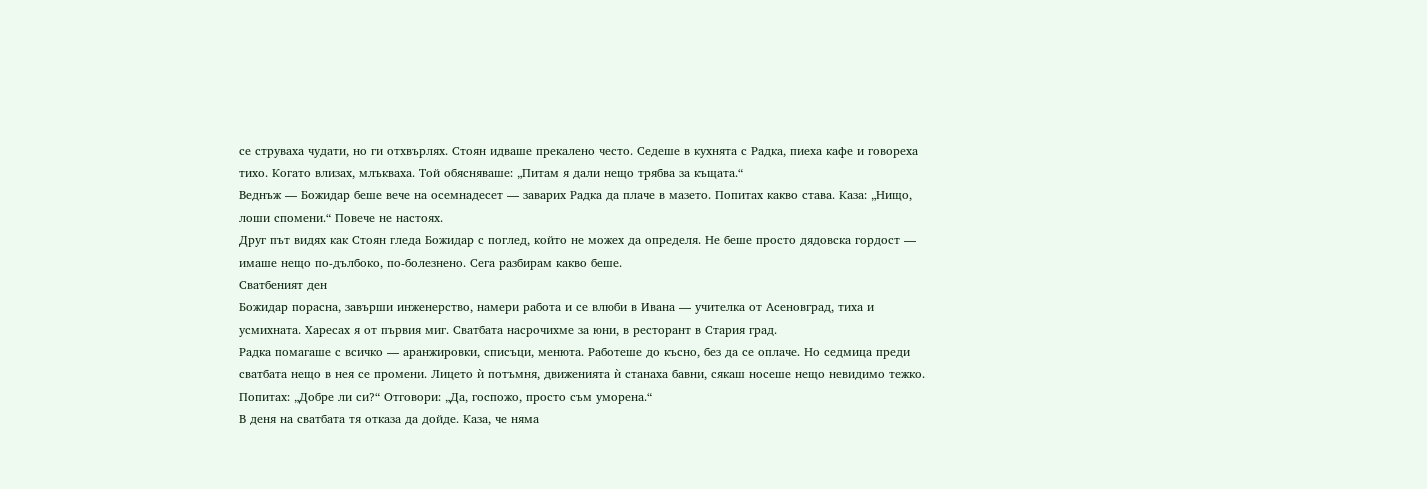се струваха чудати, но ги отхвърлях. Стоян идваше прекалено често. Седеше в кухнята с Радка, пиеха кафе и говореха тихо. Когато влизах, млъкваха. Той обясняваше: „Питам я дали нещо трябва за къщата.“
Веднъж — Божидар беше вече на осемнадесет — заварих Радка да плаче в мазето. Попитах какво става. Каза: „Нищо, лоши спомени.“ Повече не настоях.
Друг път видях как Стоян гледа Божидар с поглед, който не можех да определя. Не беше просто дядовска гордост — имаше нещо по-дълбоко, по-болезнено. Сега разбирам какво беше.
Сватбеният ден
Божидар порасна, завърши инженерство, намери работа и се влюби в Ивана — учителка от Асеновград, тиха и усмихната. Харесах я от първия миг. Сватбата насрочихме за юни, в ресторант в Стария град.
Радка помагаше с всичко — аранжировки, списъци, менюта. Работеше до късно, без да се оплаче. Но седмица преди сватбата нещо в нея се промени. Лицето ѝ потъмня, движенията ѝ станаха бавни, сякаш носеше нещо невидимо тежко. Попитах: „Добре ли си?“ Отговори: „Да, госпожо, просто съм уморена.“
В деня на сватбата тя отказа да дойде. Каза, че няма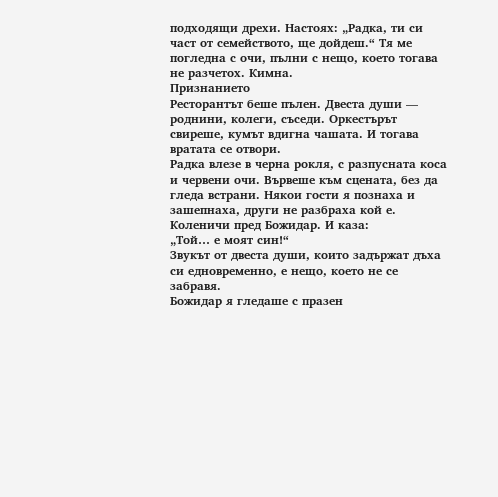подходящи дрехи. Настоях: „Радка, ти си част от семейството, ще дойдеш.“ Тя ме погледна с очи, пълни с нещо, което тогава не разчетох. Кимна.
Признанието
Ресторантът беше пълен. Двеста души — роднини, колеги, съседи. Оркестърът свиреше, кумът вдигна чашата. И тогава вратата се отвори.
Радка влезе в черна рокля, с разпусната коса и червени очи. Вървеше към сцената, без да гледа встрани. Някои гости я познаха и зашепнаха, други не разбраха кой е.
Коленичи пред Божидар. И каза:
„Той… е моят син!“
Звукът от двеста души, които задържат дъха си едновременно, е нещо, което не се забравя.
Божидар я гледаше с празен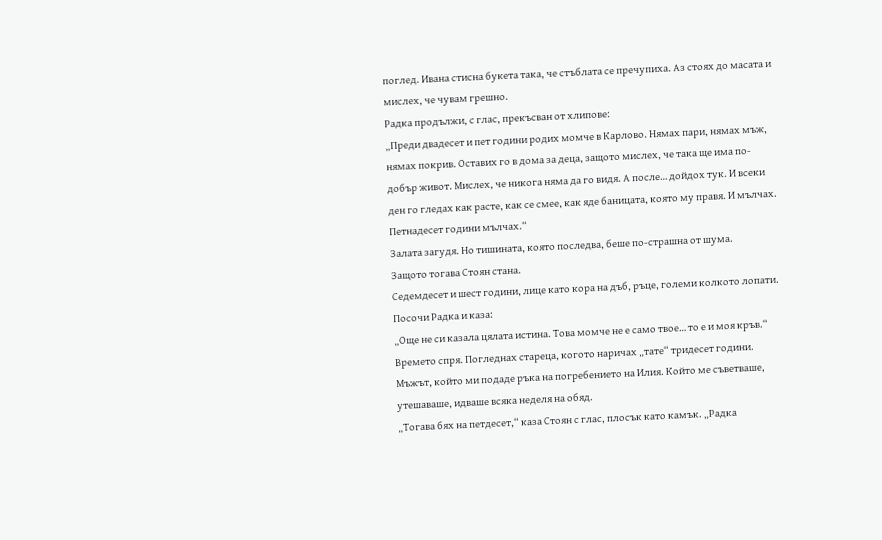поглед. Ивана стисна букета така, че стъблата се пречупиха. Аз стоях до масата и мислех, че чувам грешно.
Радка продължи, с глас, прекъсван от хлипове:
„Преди двадесет и пет години родих момче в Карлово. Нямах пари, нямах мъж, нямах покрив. Оставих го в дома за деца, защото мислех, че така ще има по-добър живот. Мислех, че никога няма да го видя. А после… дойдох тук. И всеки ден го гледах как расте, как се смее, как яде баницата, която му правя. И мълчах. Петнадесет години мълчах.“
Залата загудя. Но тишината, която последва, беше по-страшна от шума.
Защото тогава Стоян стана.
Седемдесет и шест години, лице като кора на дъб, ръце, големи колкото лопати. Посочи Радка и каза:
„Още не си казала цялата истина. Това момче не е само твое… то е и моя кръв.“
Времето спря. Погледнах стареца, когото наричах „тате“ тридесет години. Мъжът, който ми подаде ръка на погребението на Илия. Който ме съветваше, утешаваше, идваше всяка неделя на обяд.
„Тогава бях на петдесет,“ каза Стоян с глас, плосък като камък. „Радка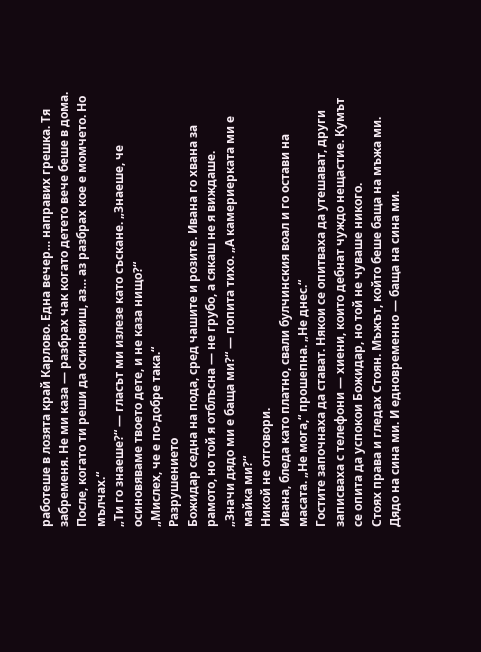работеше в лозята край Карлово. Една вечер… направих грешка. Тя забременя. Не ми каза — разбрах чак когато детето вече беше в дома. После, когато ти реши да осиновиш, аз… аз разбрах кое е момчето. Но мълчах.“
„Ти го знаеше?“ — гласът ми излезе като съскане. „Знаеше, че осиновяваме твоето дете, и не каза нищо?“
„Мислех, че е по-добре така.“
Разрушението
Божидар седна на пода, сред чашите и розите. Ивана го хвана за рамото, но той я отблъсна — не грубо, а сякаш не я виждаше.
„Значи дядо ми е баща ми?“ — попита тихо. „А камериерката ми е майка ми?“
Никой не отговори.
Ивана, бледа като платно, свали булчинския воал и го остави на масата. „Не мога,“ прошепна. „Не днес.“
Гостите започнаха да стават. Някои се опитваха да утешават, други записваха с телефони — хиени, които дебнат чуждо нещастие. Кумът се опита да успокои Божидар, но той не чуваше никого.
Стоях права и гледах Стоян. Мъжът, който беше баща на мъжа ми. Дядо на сина ми. И едновременно — баща на сина ми.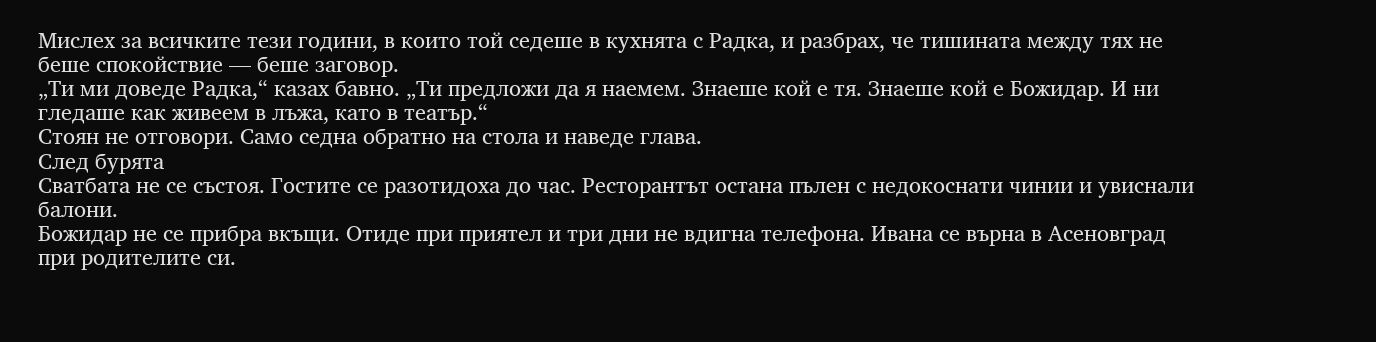Мислех за всичките тези години, в които той седеше в кухнята с Радка, и разбрах, че тишината между тях не беше спокойствие — беше заговор.
„Ти ми доведе Радка,“ казах бавно. „Ти предложи да я наемем. Знаеше кой е тя. Знаеше кой е Божидар. И ни гледаше как живеем в лъжа, като в театър.“
Стоян не отговори. Само седна обратно на стола и наведе глава.
След бурята
Сватбата не се състоя. Гостите се разотидоха до час. Ресторантът остана пълен с недокоснати чинии и увиснали балони.
Божидар не се прибра вкъщи. Отиде при приятел и три дни не вдигна телефона. Ивана се върна в Асеновград при родителите си.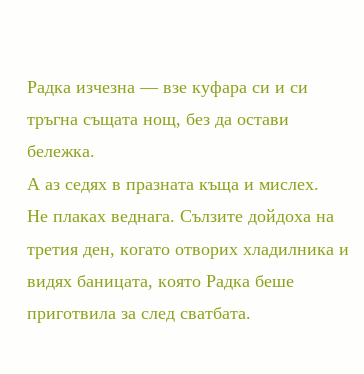Радка изчезна — взе куфара си и си тръгна същата нощ, без да остави бележка.
А аз седях в празната къща и мислех.
Не плаках веднага. Сълзите дойдоха на третия ден, когато отворих хладилника и видях баницата, която Радка беше приготвила за след сватбата.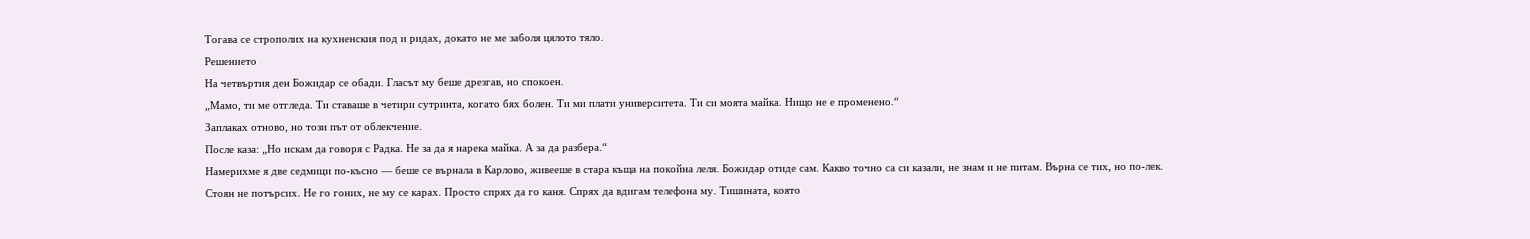Тогава се строполих на кухненския под и ридах, докато не ме заболя цялото тяло.
Решението
На четвъртия ден Божидар се обади. Гласът му беше дрезгав, но спокоен.
„Мамо, ти ме отгледа. Ти ставаше в четири сутринта, когато бях болен. Ти ми плати университета. Ти си моята майка. Нищо не е променено.“
Заплаках отново, но този път от облекчение.
После каза: „Но искам да говоря с Радка. Не за да я нарека майка. А за да разбера.“
Намерихме я две седмици по-късно — беше се върнала в Карлово, живееше в стара къща на покойна леля. Божидар отиде сам. Какво точно са си казали, не знам и не питам. Върна се тих, но по-лек.
Стоян не потърсих. Не го гоних, не му се карах. Просто спрях да го каня. Спрях да вдигам телефона му. Тишината, която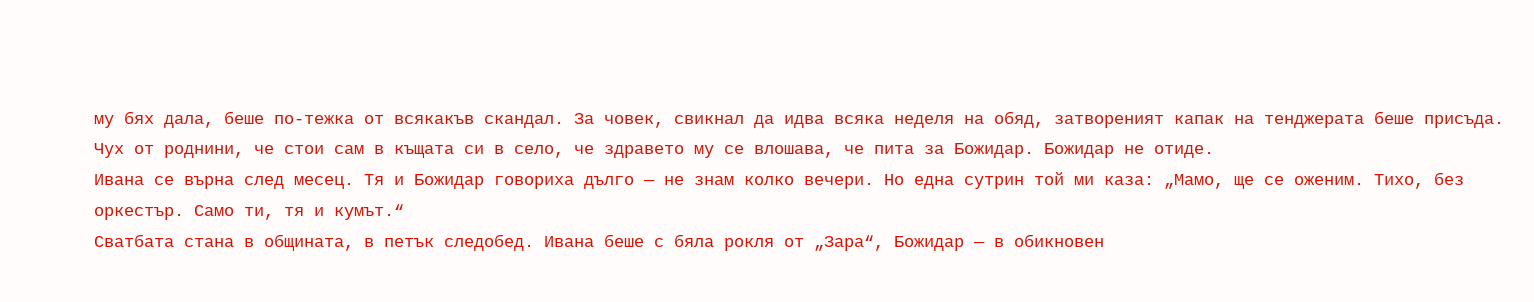му бях дала, беше по-тежка от всякакъв скандал. За човек, свикнал да идва всяка неделя на обяд, затвореният капак на тенджерата беше присъда.
Чух от роднини, че стои сам в къщата си в село, че здравето му се влошава, че пита за Божидар. Божидар не отиде.
Ивана се върна след месец. Тя и Божидар говориха дълго — не знам колко вечери. Но една сутрин той ми каза: „Мамо, ще се оженим. Тихо, без оркестър. Само ти, тя и кумът.“
Сватбата стана в общината, в петък следобед. Ивана беше с бяла рокля от „Зара“, Божидар — в обикновен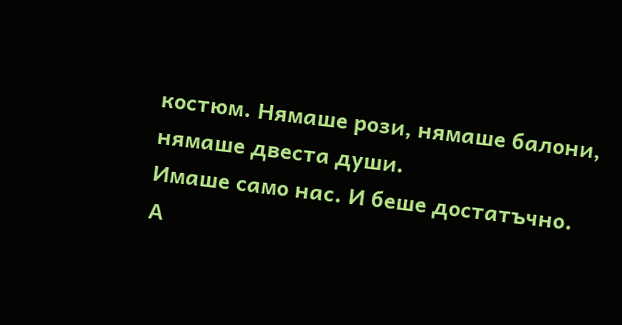костюм. Нямаше рози, нямаше балони, нямаше двеста души.
Имаше само нас. И беше достатъчно.
А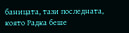баницата, тази последната, която Радка беше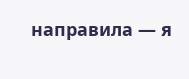направила — я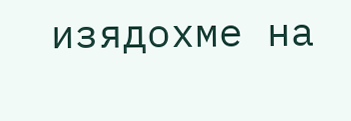изядохме на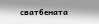сватбената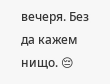вечеря. Без да кажем нищо. 😔